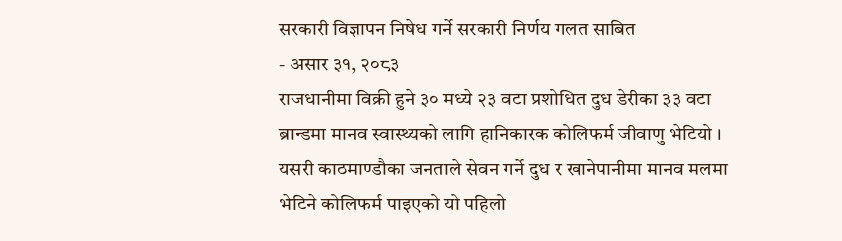सरकारी विज्ञापन निषेध गर्ने सरकारी निर्णय गलत साबित
- असार ३१, २०८३
राजधानीमा विक्री हुने ३० मध्ये २३ वटा प्रशोधित दुध डेरीका ३३ वटा ब्रान्डमा मानव स्वास्थ्यको लागि हानिकारक कोलिफर्म जीवाणु भेटियो । यसरी काठमाण्डौका जनताले सेवन गर्ने दुध र खानेपानीमा मानव मलमा भेटिने कोलिफर्म पाइएको यो पहिलो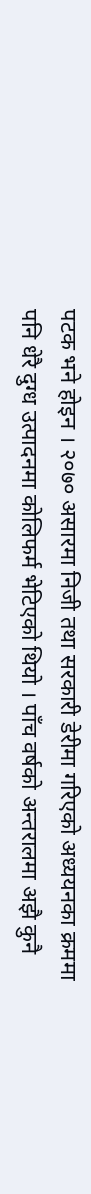पटक भने होइन । २०७० असारमा निजी तथा सरकारी डेरीमा गरिएको अध्ययनका क्रममा पनि धेरै दुग्ध उत्पादनमा कोलिफर्म भेटिएको थियो । पाँच वर्षको अन्तरालमा अझै कुनै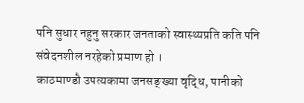पनि सुधार नहुनु सरकार जनताको स्वास्थ्यप्रति कति पनि संवेदनशील नरहेको प्रमाण हो ।
काठमाण्डौ उपत्यकामा जनसङ्ख्या वृद्धि, पानीको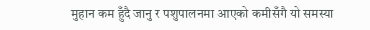मुहान कम हुँदै जानु र पशुपालनमा आएको कमीसँगै यो समस्या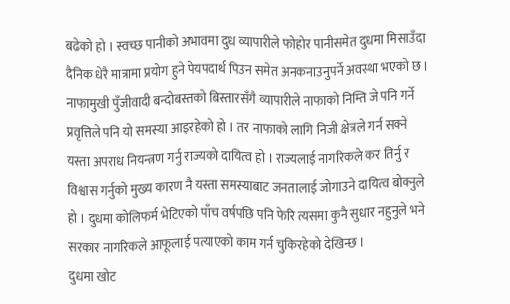बढेको हो । स्वच्छ पानीको अभावमा दुध व्यापारीले फोहोर पानीसमेत दुधमा मिसाउँदा दैनिक धेरै मात्रामा प्रयोग हुने पेयपदार्थ पिउन समेत अनकनाउनुपर्ने अवस्था भएको छ । नाफामुखी पुँजीवादी बन्दोबस्तको बिस्तारसँगै व्यापारीले नाफाको निम्ति जे पनि गर्ने प्रवृत्तिले पनि यो समस्या आइरहेको हो । तर नाफाको लागि निजी क्षेत्रले गर्न सक्ने यस्ता अपराध नियन्त्रण गर्नु राज्यको दायित्व हो । राज्यलाई नागरिकले कर तिर्नु र विश्वास गर्नुको मुख्य कारण नै यस्ता समस्याबाट जनतालाई जोगाउने दायित्व बोक्नुले हो । दुधमा कोलिफर्म भेटिएको पाँच वर्षपछि पनि फेरि त्यसमा कुनै सुधार नहुनुले भने सरकार नागरिकले आफूलाई पत्याएको काम गर्न चुकिरहेको देखिन्छ ।
दुधमा खोट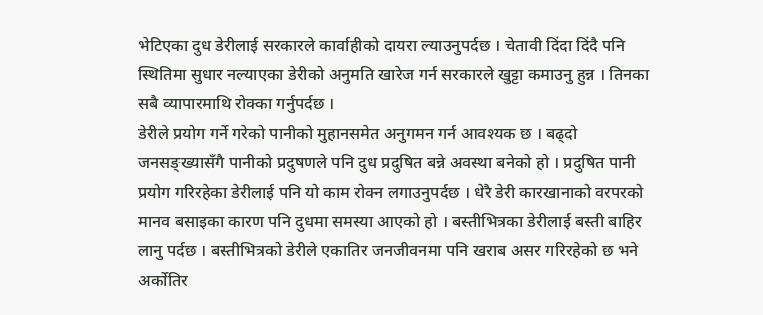भेटिएका दुध डेरीलाई सरकारले कार्वाहीको दायरा ल्याउनुपर्दछ । चेतावी दिंदा दिंदै पनि स्थितिमा सुधार नल्याएका डेरीको अनुमति खारेज गर्न सरकारले खुट्टा कमाउनु हुन्न । तिनका सबै व्यापारमाथि रोक्का गर्नुपर्दछ ।
डेरीले प्रयोग गर्ने गरेको पानीको मुहानसमेत अनुगमन गर्न आवश्यक छ । बढ्दो जनसङ्ख्यासँगै पानीको प्रदुषणले पनि दुध प्रदुषित बन्ने अवस्था बनेको हो । प्रदुषित पानी प्रयोग गरिरहेका डेरीलाई पनि यो काम रोक्न लगाउनुपर्दछ । धेरै डेरी कारखानाको वरपरको मानव बसाइका कारण पनि दुधमा समस्या आएको हो । बस्तीभित्रका डेरीलाई बस्ती बाहिर लानु पर्दछ । बस्तीभित्रको डेरीले एकातिर जनजीवनमा पनि खराब असर गरिरहेको छ भने अर्कोतिर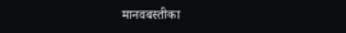मानवबस्तीका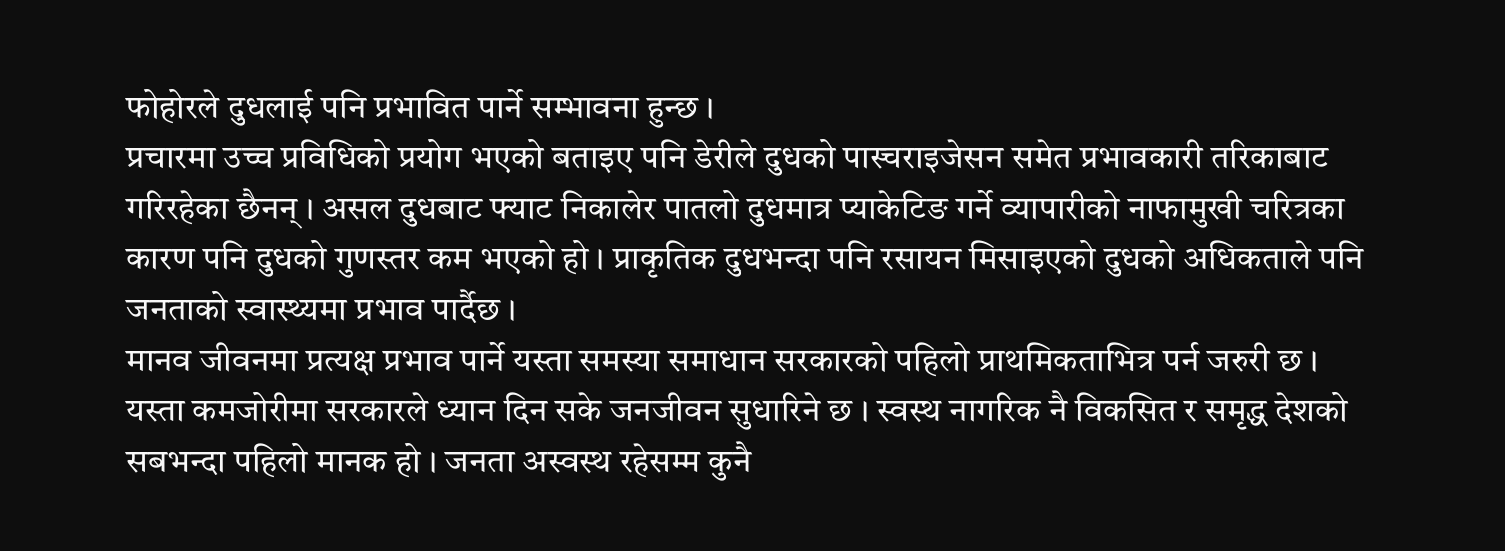फोहोरले दुधलाई पनि प्रभावित पार्ने सम्भावना हुन्छ ।
प्रचारमा उच्च प्रविधिको प्रयोग भएको बताइए पनि डेरीले दुधको पास्चराइजेसन समेत प्रभावकारी तरिकाबाट गरिरहेका छैनन् । असल दुधबाट फ्याट निकालेर पातलो दुधमात्र प्याकेटिङ गर्ने व्यापारीको नाफामुखी चरित्रका कारण पनि दुधको गुणस्तर कम भएको हो । प्राकृतिक दुधभन्दा पनि रसायन मिसाइएको दुधको अधिकताले पनि जनताको स्वास्थ्यमा प्रभाव पार्दैछ ।
मानव जीवनमा प्रत्यक्ष प्रभाव पार्ने यस्ता समस्या समाधान सरकारको पहिलो प्राथमिकताभित्र पर्न जरुरी छ । यस्ता कमजोरीमा सरकारले ध्यान दिन सके जनजीवन सुधारिने छ । स्वस्थ नागरिक नै विकसित र समृद्ध देशको सबभन्दा पहिलो मानक हो । जनता अस्वस्थ रहेसम्म कुनै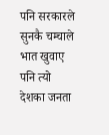पनि सरकारले सुनकै चम्चाले भात खुवाए पनि त्यो देशका जनता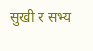सुखी र सभ्य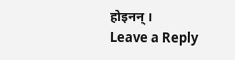होइनन् ।
Leave a Reply